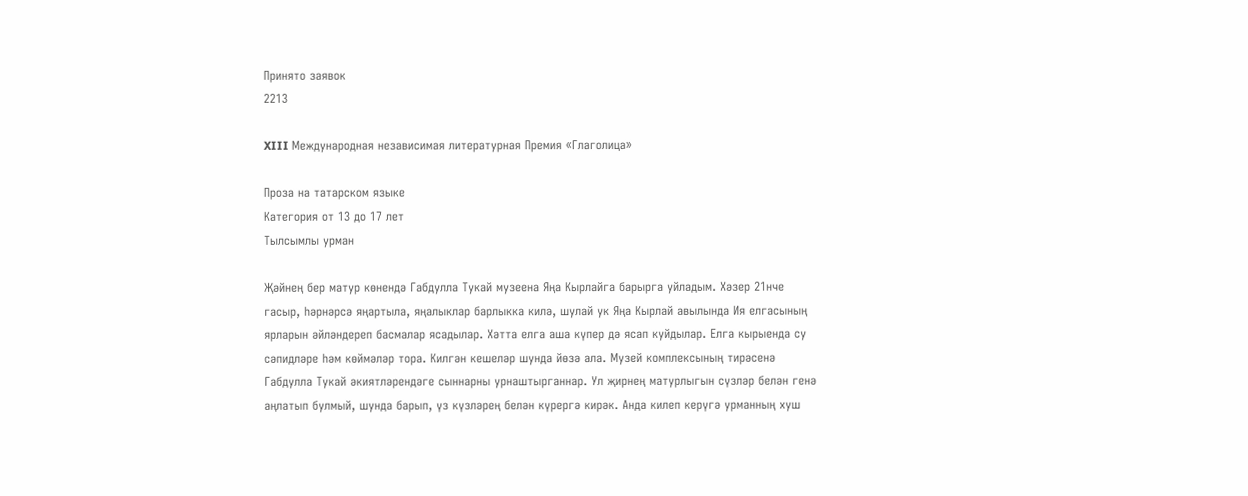Принято заявок
2213

XIII Международная независимая литературная Премия «Глаголица»

Проза на татарском языке
Категория от 13 до 17 лет
Тылсымлы урман

Җәйнең бер матур көнендә Габдулла Тукай музеена Яңа Кырлайга барырга уйладым. Хәзер 21нче гасыр, һәрнәрсә яңартыла, яңалыклар барлыкка килә, шулай ук Яңа Кырлай авылында Ия елгасының ярларын әйләндереп басмалар ясадылар. Хәтта елга аша күпер дә ясап куйдылар. Елга кырыенда су сәпидләре һәм көймәләр тора. Килгән кешеләр шунда йөзә ала. Музей комплексының тирәсенә Габдулла Тукай әкиятләрендәге сыннарны урнаштырганнар. Ул җирнең матурлыгын сүзләр белән генә аңлатып булмый, шунда барып, үз күзләрең белән күрергә кирәк. Анда килеп керүгә урманның хуш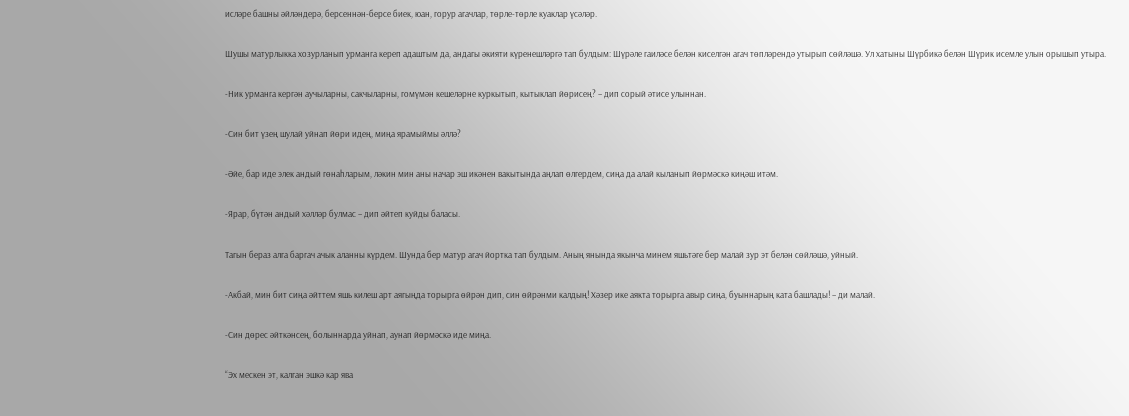исләре башны әйләндерә, берсеннән-берсе биек, юан, горур агачлар, төрле-төрле куаклар үсәләр.

Шушы матурлыкка хозурланып урманга кереп адаштым да, андагы әкияти күренешләргә тап булдым: Шүрәле гаиләсе белән киселгән агач төпләрендә утырып сөйләшә. Ул хатыны Шүрбикә белән Шүрик исемле улын орышып утыра.

-Ник урманга кергән аучыларны, сакчыларны, гомүмән кешеләрне куркытып, кытыклап йөрисең? – дип сорый әтисе улыннан.

-Син бит үзең шулай уйнап йөри идең, миңа ярамыймы әллә?

-Әйе, бар иде элек андый гөнаһларым, ләкин мин аны начар эш икәнен вакытында аңлап өлгердем, сиңа да алай кыланып йөрмәскә киңәш итәм.

-Ярар, бүтән андый хәлләр булмас – дип әйтеп куйды баласы.

Тагын бераз алга баргач ачык аланны күрдем. Шунда бер матур агач йортка тап булдым. Аның янында якынча минем яшьтәге бер малай зур эт белән сөйләшә, уйный.

-Акбай, мин бит сиңа әйттем яшь килеш арт аягыңда торырга өйрән дип, син өйрәнми калдың! Хәзер ике аякта торырга авыр сиңа, буыннарың ката башлады! – ди малай.

-Син дөрес әйткәнсең, болыннарда уйнап, аунап йөрмәскә иде миңа.

“Эх мескен эт, калган эшкә кар ява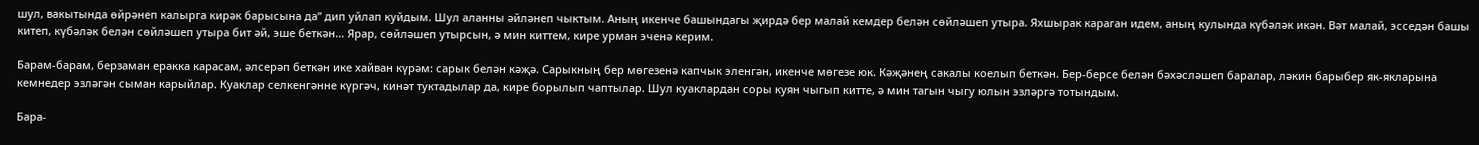шул, вакытында өйрәнеп калырга кирәк барысына да” дип уйлап куйдым. Шул аланны әйләнеп чыктым. Аның икенче башындагы җирдә бер малай кемдер белән сөйләшеп утыра. Яхшырак караган идем, аның кулында күбәләк икән. Вәт малай, эсседән башы китеп, күбәләк белән сөйләшеп утыра бит әй, эше беткән… Ярар, сөйләшеп утырсын, ә мин киттем, кире урман эченә керим.

Барам-барам, берзаман еракка карасам, әлсерәп беткән ике хайван күрәм: сарык белән кәҗә. Сарыкның бер мөгезенә капчык эленгән, икенче мөгезе юк. Кәҗәнең сакалы коелып беткән. Бер-берсе белән бәхәсләшеп баралар, ләкин барыбер як-якларына кемнедер эзләгән сыман карыйлар. Куаклар селкенгәнне күргәч, кинәт туктадылар да, кире борылып чаптылар. Шул куаклардан соры куян чыгып китте, ә мин тагын чыгу юлын эзләргә тотындым.

Бара-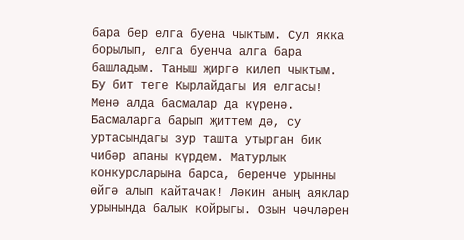бара бер елга буена чыктым. Сул якка борылып, елга буенча алга бара башладым. Таныш җиргә килеп чыктым. Бу бит теге Кырлайдагы Ия елгасы! Менә алда басмалар да күренә. Басмаларга барып җиттем дә, су уртасындагы зур ташта утырган бик чибәр апаны күрдем. Матурлык конкурсларына барса, беренче урынны өйгә алып кайтачак! Ләкин аның аяклар урынында балык койрыгы. Озын чәчләрен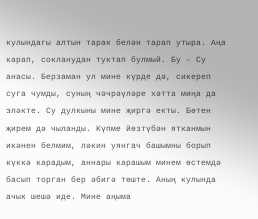кулындагы алтын тарак белән тарап утыра. Аңа карап, сокланудан туктап булмый. Бу – Су анасы. Берзаман ул мине күрде дә, сикереп суга чумды, суның чәчрәүләре хәтта миңа да эләкте. Су дулкыны мине җиргә екты. Бөтен җирем дә чыланды. Күпме йөзтүбән ятканмын икәнен белмим, ләкин уянгач башымны борып күккә карадым, аннары карашым минем өстемдә басып торган бер әбигә төште. Аның кулында ачык шешә иде. Мине аңыма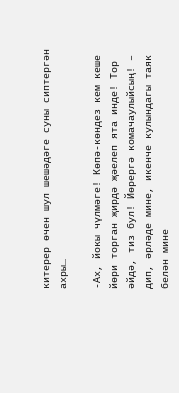китерер өчен шул шешәдәге суны сиптергән ахры…

-Ах, йокы чүлмәге! Көпә-көндез кем кеше йөри торган җирдә җәелеп ята инде! Тор әйдә, тиз бул! Йөрергә комачаулыйсың! – дип, әрләде мине, икенче кулындагы таяк белән мине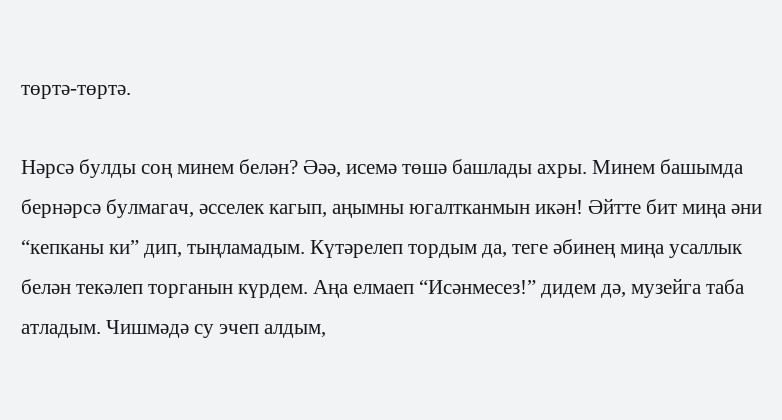төртә-төртә.

Нәрсә булды соң минем белән? Әәә, исемә төшә башлады ахры. Минем башымда бернәрсә булмагач, әсселек кагып, аңымны югалтканмын икән! Әйтте бит миңа әни “кепканы ки” дип, тыңламадым. Күтәрелеп тордым да, теге әбинең миңа усаллык белән текәлеп торганын күрдем. Аңа елмаеп “Исәнмесез!” дидем дә, музейга таба атладым. Чишмәдә су эчеп алдым,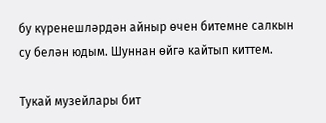бу күренешләрдән айныр өчен битемне салкын су белән юдым. Шуннан өйгә кайтып киттем.

Тукай музейлары бит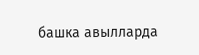башка авылларда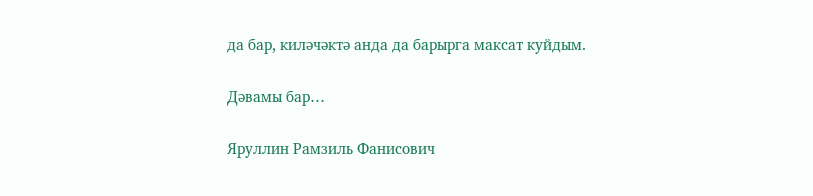да бар, киләчәктә анда да барырга максат куйдым.

Дәвамы бар…

Яруллин Рамзиль Фанисович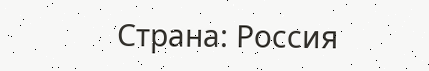Страна: Россия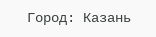Город: Казань